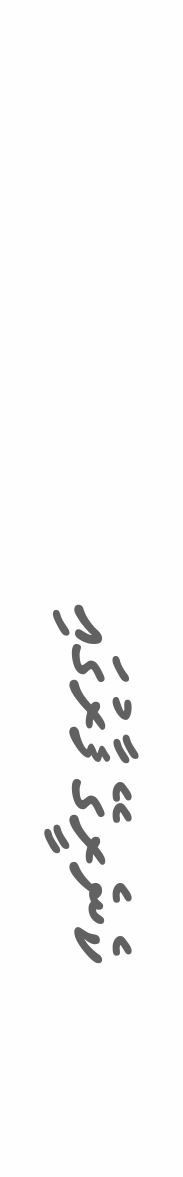ކެނެރީގޭ ފާރުގައި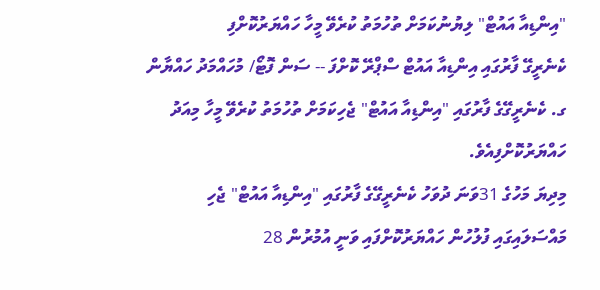"އިންޑިއާ އައުޓް" ލިޔުނުކަމަށް ތުހުމަތު ކުރެވޭ މީހާ ހައްޔަރުކޮށްފި
ކެނެރީގޭ ފާރުގައި އިންޑިއާ އައުޓް ސްޕްރޭ ކޮށްފަ -- ސަން ފޮޓޯ/ މުހައްމަދު ހައްޔާން
ގ. ކެނެރީގޭގެ ފާރުގައި "އިންޑިއާ އައުޓް" ޖެހިކަމަށް ތުހުމަތު ކުރެވޭ މީހާ މިއަދު ހައްޔަރުކޮށްފިއެވެ.
މިދިޔަ މަހުގެ 31ވަނަ ދުވަހު ކެނެރީގޭގެ ފާރުގައި "އިންޑިއާ އައުޓް" ޖެހި މައްސަލައިގައި ފުލުހުން ހައްޔަރުކޮށްފައި ވަނީ އުމުރުން 28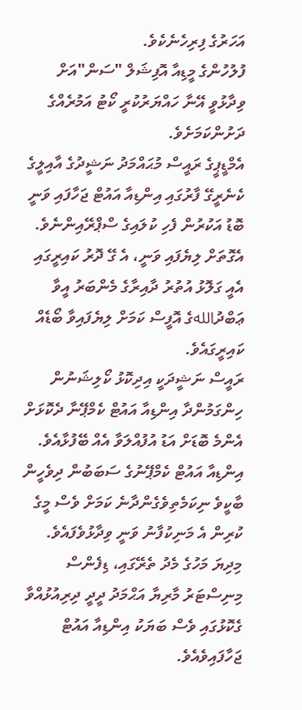އަހަރުގެ ފިރިހެނެކެވެ.
ފުލުހުންގެ މީޑިއާ އޮފިޝަލް "ސަން"އަށް ވިދާޅުވީ އޭނާ ހައްޔަރުކުރީ ކޯޓު އަމުރެއްގެ ދަށުންކަމަށެވެ.
އެމްޑީޕީގެ ރައީސް މުޙައްމަދު ނަޝީދުގެ އާއިލީގެ ކެނެރީގޭ ފާރުގައި އިންޑިއާ އައުޓް ޖަހާފައި ވަނީ ބޮޑު އަކުރުން ފެހި ކުލައިގެ ސްޕްރޭއިންނެވެ. އެގޮތަށް ލިޔެފައި ވަނީ، އެ ގޭ ދޮރު ކައިރީގައި އެއީ ގަލޮޅު އުތުރު ދާއިރާގެ މެންބަރު އީވާ ޢަބްދުاللهގެ އޮފީސް ކަމަށް ލިޔެފައިވާ ބޯޑެއް ކައިރީގައެވެ.
ރައީސް ނަޝީދަކީ އިދިކޮޅު ކޯލިޝަނުން ހިންގަމުންދާ އިންޑިއާ އައުޓް ކެމްޕޭނާ ދެކޮޅަށް އެންމެ ބޮޑަށް އަޑު އުފުއްލަވާ އެއް ބޭފުޅާއެވެ. އިންޑިއާ އައުޓް ކެމްޕޭނުގެ ސަބަބުން ދިވެހީން ބާކީވެ ނިކަމެތިވެގެންދާނެ ކަމަށް ވެސް މީގެ ކުރިން އެ މަނިކުފާނު ވަނީ ވިދާޅުވެފައެވެ.
މިދިޔަ މަހުގެ މެދު ތެރޭގައި، ޑިފެންސް މިނިސްޓަރު މާރިޔާ އަޙްމަދު ދީދީ ދިރިއުޅުއްވާ ގެކޮޅުގައި ވެސް ބަޔަކު އިންޑިއާ އައުޓް ޖަހާފައިވެއެވެ.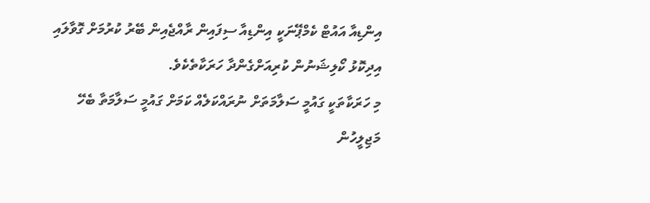އިންޑިއާ އައުޓް ކެމްޕޭނަކީ އިންޑިއާ ސިފައިން ރާއްޖެއިން ބޭރު ކުރުމަށް ގޮވާލައި އިދިކޮޅު ކޯލިޝަނުން ކުރިއަށްގެންދާ ހަރަކާތެކެވެ.
މި ހަރަކާތަކީ ގައުމީ ސަލާމަތަށް ނުރައްކަލެއް ކަމަށް ގައުމީ ސަލާމަތާ ބެހޭ މަޖިލީހުން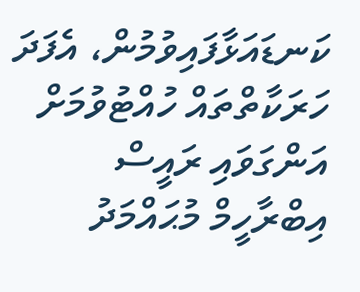ކަނޑައަޅާފައިވުމުން، އެފަދަ ހަރަކާތްތައް ހުއްޓުވުމަށް އަންގަވައި ރައީސް އިބްރާހީމް މުޙައްމަދު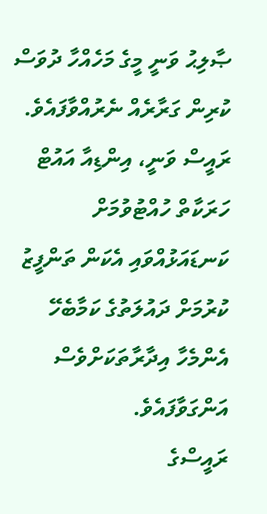ޞާލިޙު ވަނީ މީގެ މަހެއްހާ ދުވަސް ކުރިން ގަރާރެއް ނެރުއްވާފައެވެ.
ރައީސް ވަނީ، އިންޑިއާ އައުޓް ހަރަކާތް ހުއްޓުވުމަށް ކަނޑައަޅުއްވައި އެކަން ތަންފީޒު ކުރުމަށް ދައުލަތުގެ ކަމާބެހޭ އެންމެހާ އިދާރާތަކަށްވެސް އަންގަވާފައެވެ.
ރައީސްގެ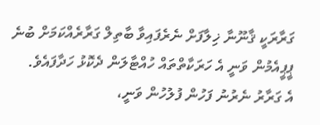ގަރާރަކީ ޤާނޫނާ ޚިލާފަށް ނެރެފައިވާ ބާތިލް ގަރާރެއްކަމަށް ބުނެ ޕީޕީއެމުން ވަނީ އެ ހަރަކާތްތައް ހުއްޓާލަން ދެކޮޅު ހަދާފައެވެ.
އެ ގަރާރު ނެރުނު ފަހުން ފުލުހުން ވަނީ،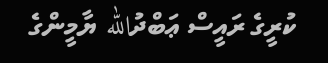ކުރީގެ ރައީސް ޢަބްދުالله ޔާމީންގެ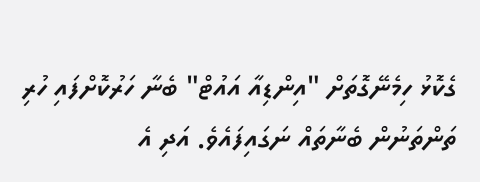ގެކޮޅު ހިމެނޭގޮތަށް "އިންޑިއާ އައުޓް" ބެނާ ހަރުކޮށްފައި ހުރި ތަންތަނުން ބެނާތައް ނަގައިފައެވެ. އަދި އެ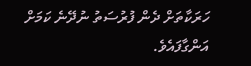ހަރަކާތަށް ދެން ފުރުސަތު ނުދޭނެ ކަމަށް އަންގާފައެވެ.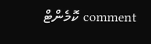comment ކޮމެންޓް